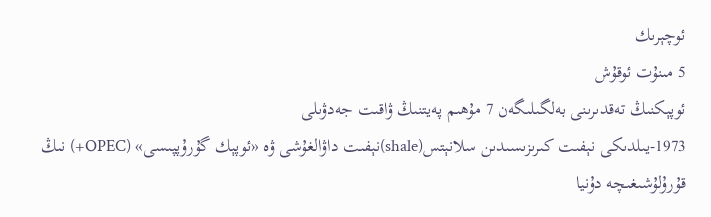ئوچېرىك
5 مىنۇت ئوقۇش
ئوپېكنىڭ تەقدىرىنى بەلگىلىگەن 7 مۇھىم پەيتنىڭ ۋاقىت جەدۋىلى
1973-يىلدىكى نېفىت كىرىزىسىدىن سلانېتس(shale)نېفىت داۋالغۇشى ۋە «ئوپېك گۇرۇپپىسى» (OPEC+) نىڭ قۇرۇلۇشىغىچە دۇنيا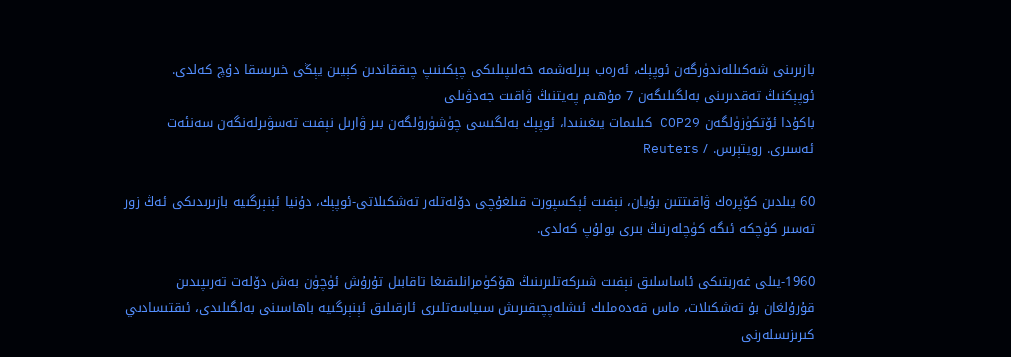بازىرىنى شەكىللەندۈرگەن ئوپېك، ئەرەب بىرلەشمە خەلىپىلىكى چېكىنىپ چىققاندىن كېيىن يېڭى خىرىسقا دۇچ كەلدى.
ئوپېكنىڭ تەقدىرىنى بەلگىلىگەن 7 مۇھىم پەيتنىڭ ۋاقىت جەدۋىلى
باكۇدا ئۆتكۈزۈلگەن COP29 كىلىمات يىغىنىدا، ئوپېك بەلگىسى چۈشۈرۈلگەن بىر ۋارىل نېفىت تەسۋىرلەنگەن سەنئەت ئەسىرى. رويتېرس. / Reuters

60 يىلدىن كۆپرەك ۋاقىتتىن بۇيان، نېفىت ئېكسپورت قىلغۇچى دۆلەتلەر تەشكىلاتى-ئوپېك، دۇنيا ئېنېرگىيە بازىرىدىكى ئەڭ زور تەسىر كۈچكە ئىگە كۈچلەرنىڭ بىرى بولۇپ كەلدى.

1960-يىلى غەربتىكى ئاساسلىق نېفىت شىركەتلىرىنىڭ ھۆكۈمرانلىقىغا تاقابىل تۇرۇش ئۈچۈن بەش دۆلەت تەرىپىدىن قۇرۇلغان بۇ تەشكىلات، ماس قەدەملىك ئىشلەپچىقىرىش سىياسەتلىرى ئارقىلىق ئېنېرگىيە باھاسىنى بەلگىلىدى، ئىقتىسادىي كىرىزىسلەرنى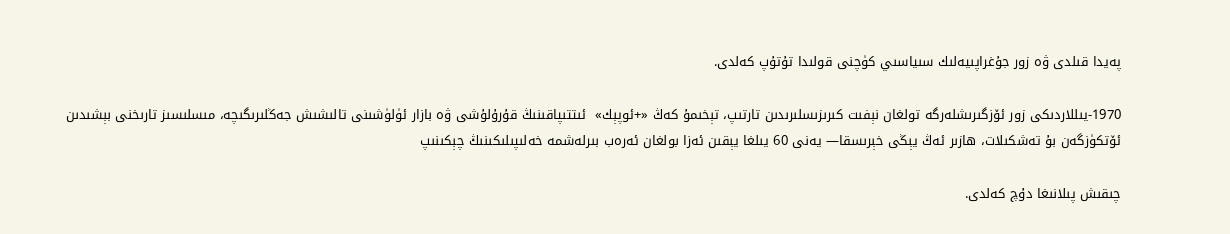پەيدا قىلدى ۋە زور جۇغراپىيەلىك سىياسىي كۈچنى قولىدا تۇتۇپ كەلدى.

1970-يىللاردىكى زور ئۆزگىرىشلەرگە تولغان نېفىت كىرىزىسلىرىدىن تارتىپ، تېخىمۇ كەڭ «+ئوپېك»  ئىتتىپاقىنىڭ قۇرۇلۇشى ۋە بازار ئۈلۈشىنى تالىشىش جەڭلىرىگىچە، مىسلىسىز تارىخنى بېشىدىن ئۆتكۈزگەن بۇ تەشكىلات، ھازىر ئەڭ يېڭى خېرىسقا— يەنى 60 يىلغا يېقىن ئەزا بولغان ئەرەب بىرلەشمە خەلىپىلىكىنىڭ چېكىنىپ

چىقىش پىلانىغا دۇچ كەلدى.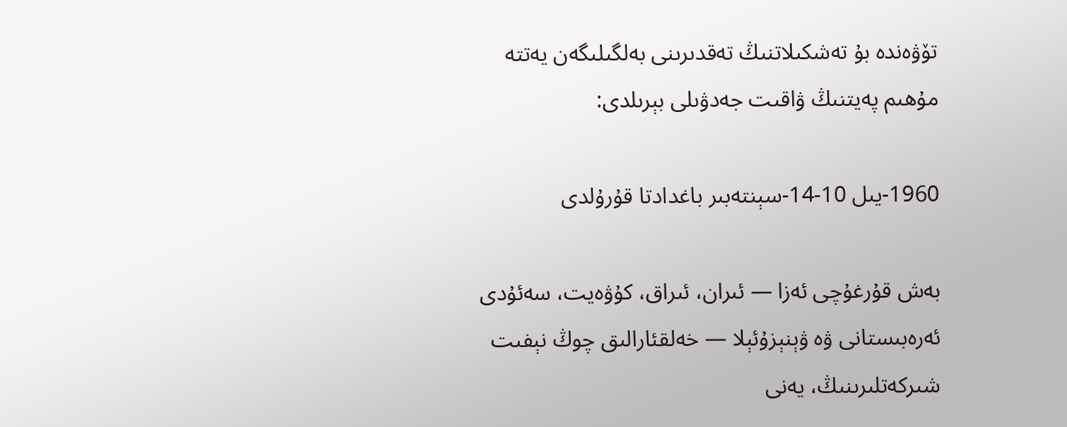تۆۋەندە بۇ تەشكىلاتنىڭ تەقدىرىنى بەلگىلىگەن يەتتە مۇھىم پەيتنىڭ ۋاقىت جەدۋىلى بېرىلدى:

1960-يىل 10-14-سېنتەبىر باغدادتا قۇرۇلدى

بەش قۇرغۇچى ئەزا — ئىران، ئىراق، كۇۋەيت، سەئۇدى ئەرەبىستانى ۋە ۋېنېزۇئېلا — خەلقئارالىق چوڭ نېفىت شىركەتلىرىنىڭ، يەنى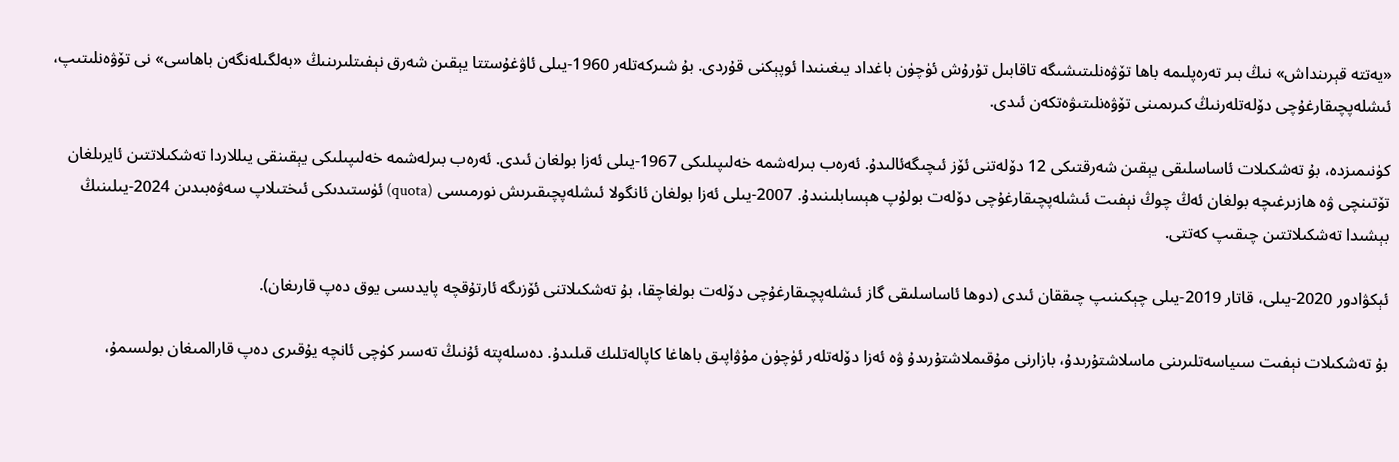«يەتتە قېرىنداش» نىڭ بىر تەرەپلىمە باھا تۆۋەنلىتىشىگە تاقابىل تۇرۇش ئۈچۈن باغداد يىغىنىدا ئوپېكنى قۇردى. بۇ شىركەتلەر 1960-يىلى ئاۋغۇستتا يېقىن شەرق نېفىتلىرىنىڭ «بەلگىلەنگەن باھاسى» نى تۆۋەنلىتىپ، ئىشلەپچىقارغۇچى دۆلەتلەرنىڭ كىرىمىنى تۆۋەنلىتىۋەتكەن ئىدى.

كۈنىمىزدە، بۇ تەشكىلات ئاساسلىقى يېقىن شەرقتىكى 12 دۆلەتنى ئۆز ئىچىگەئالىدۇ. ئەرەب بىرلەشمە خەلىپىلىكى 1967-يىلى ئەزا بولغان ئىدى. ئەرەب بىرلەشمە خەلىپىلىكى يېقىنقى يىللاردا تەشكىلاتتىن ئايرىلغان تۆتىنچى ۋە ھازىرغىچە بولغان ئەڭ چوڭ نېفىت ئىشلەپچىقارغۇچى دۆلەت بولۇپ ھېسابلىنىدۇ. 2007-يىلى ئەزا بولغان ئانگولا ئىشلەپچىقىرىش نورمىسى (quota) ئۈستىدىكى ئىختىلاپ سەۋەبىدىن 2024-يىلىنىڭ بېشىدا تەشكىلاتتىن چىقىپ كەتتى.

ئېكۋادور 2020-يىلى، قاتار 2019-يىلى چېكىنىپ چىققان ئىدى (دوھا ئاساسلىقى گاز ئىشلەپچىقارغۇچى دۆلەت بولغاچقا، بۇ تەشكىلاتنى ئۆزىگە ئارتۇقچە پايدىسى يوق دەپ قارىغان).

بۇ تەشكىلات نېفىت سىياسەتلىرىنى ماسلاشتۇرىدۇ، بازارنى مۇقىملاشتۇرىدۇ ۋە ئەزا دۆلەتلەر ئۈچۈن مۇۋاپىق باھاغا كاپالەتلىك قىلىدۇ. دەسلەپتە ئۇنىڭ تەسىر كۈچى ئانچە يۇقىرى دەپ قارالمىغان بولسىمۇ،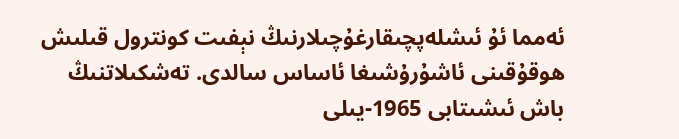ئەمما ئۇ ئىشلەپچىقارغۇچىلارنىڭ نېفىت كونترول قىلىش ھوقۇقىنى ئاشۇرۇشىغا ئاساس سالدى. تەشكىلاتنىڭ باش ئىشىتابى 1965-يىلى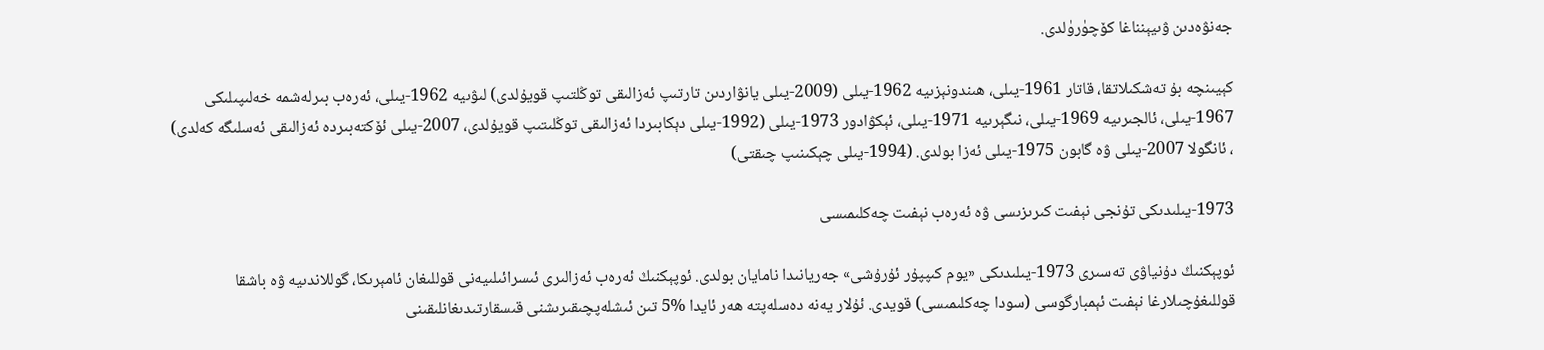جەنۋەدىن ۋىيېنناغا كۆچۈرۈلدى.

كېيىنچە بۇ تەشكىلاتقا، قاتار 1961-يىلى، ھىندونېزىيە 1962-يىلى (2009-يىلى يانۋاردىن تارتىپ ئەزالىقى توڭلتىپ قويۇلدى) لىۋىيە 1962-يىلى، ئەرەب بىرلەشمە خەلىپىلىكى 1967-يىلى، ئالجىرىيە 1969-يىلى، نىگېرىيە 1971-يىلى، ئېكۋادور 1973-يىلى (1992-يىلى دېكابىردا ئەزالىقى توڭلىتىپ قويۇلدى، 2007-يىلى ئۆكتەبىردە ئەزالىقى ئەسلىگە كەلدى) ، ئانگولا 2007-يىلى ۋە گابون 1975-يىلى ئەزا بولدى. (1994-يىلى چېكىنىپ چىقتى)

1973-يىلىدىكى تۇنجى نېفىت كىرىزىسى ۋە ئەرەب نېفىت چەكلىمىسى

ئوپېكنىڭ دۇنياۋى تەسىرى 1973-يىلىدىكى «يوم كىپپۇر ئۇرۇشى» جەريانىدا نامايان بولدى. ئوپېكنىڭ ئەرەب ئەزالىرى ئىسرائىلىيەنى قوللىغان ئامېرىكا، گوللاندىيە ۋە باشقا قوللىغۇچىلارغا نېفىت ئېمبارگوسى (سودا چەكلىمىسى) قويدى. ئۇلار يەنە دەسلەپتە ھەر ئايدا %5 تىن ئىشلەپچىقىرىشنى قىسقارتىدىغانلىقىنى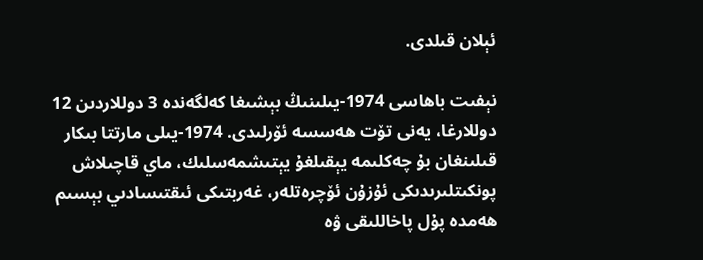ئېلان قىلدى.

نېفىت باھاسى 1974-يىلىنىڭ بېشىغا كەلگەندە 3 دوللاردىن 12 دوللارغا، يەنى تۆت ھەسسە ئۆرلىدى. 1974-يىلى مارتتا بىكار قىلىنغان بۇ چەكلىمە يېقىلغۇ يېتىشمەسلىك، ماي قاچىلاش پونكىتلىرىدىكى ئۇزۇن ئۆچرەتلەر، غەربتىكى ئىقتىسادىي بېسىم ھەمدە پۇل پاخاللىقى ۋە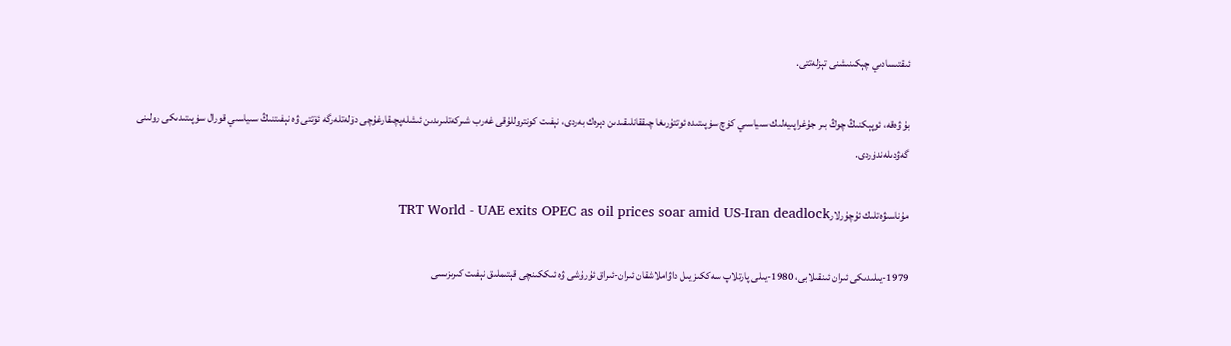ئىقتىسادىي چېكىنىشنى تېزلەتتى.

بۇ ۋەقە، ئوپېكنىڭ چوڭ بىر جۇغراپىيەلىك سىياسىي كۈچ سۈپىتىدە ئوتتۇرىغا چىققانلىقىدىن دېرەك بەردى، نېفىت كونتروللۇقى غەرب شىركەتلىرىدىن ئىشلەپچىقارغۇچى دۆلەتلەرگە ئۆتتى ۋە نېفىتنىڭ سىياسىي قورال سۈپىتىدىكى رولىنى گەۋدىلەندۈردى.

مۇناسىۋەتلىك ئۇچۇرلارTRT World - UAE exits OPEC as oil prices soar amid US-Iran deadlock

1979-يىلىدىكى ئىران ئىنقىلابى، 1980-يىلى پارتلاپ سەككىز يىل داۋاملاشقان ئىران-ئىراق ئۇرۇشى ۋە ئىككىنچى قېتىملىق نېفىت كىرىزىسى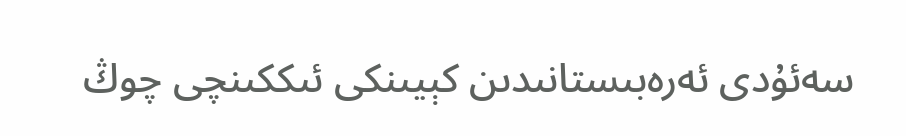سەئۇدى ئەرەبىستانىدىن كېيىنكى ئىككىنچى چوڭ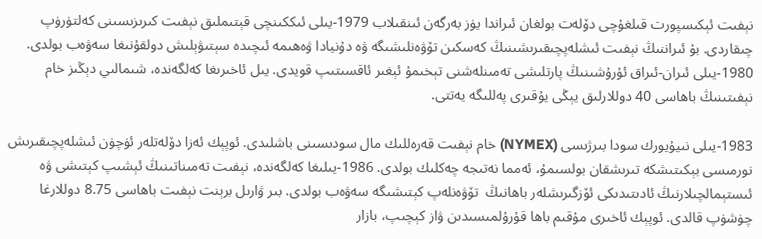نېفىت ئېكىسپورت قىلغۇچى دۆلەت بولغان ئىراندا يۈز بەرگەن ئىنقىلاب 1979-يىلى ئىككىنچى قېتىملىق نېفىت كىرىزىسىنى كەلتۈرۈپ چىقاردى. بۇ ئىراننىڭ نېفىت ئىشلەپچىقىرىشىنىڭ كەسكىن تۆۋەنلىشىگە ۋە دۇنيادا ۋەھىمە ئىچىدە سېتىۋېلىش دولقۇنىغا سەۋەب بولدى. 1980-يىلى ئىران-ئىراق ئۇرۇشىنىڭ پارتلىشى تەمىنلەشنى تېخىمۇ ئېغىر ئاقسىتىپ قويدى. يىل ئاخىرىغا كەلگەندە، شىمالىي دېڭىز خام نېفىتىنىڭ باھاسى 40 دوللارلىق يېڭى يۇقىرى پەللىگە يەتتى.

1983-يىلى نىيۇيورك سودا بىرژىسى (NYMEX) خام نېفىت قەرەللىك مال سودىسىنى باشلىدى. ئوپېك ئەزا دۆلەتلەر ئۈچۈن ئىشلەپچىقىرىش نورمىسى بېكىتىشكە تىرىشقان بولسىمۇ، ئەمما نەتىجە چەكلىك بولدى. 1986-يىلىغا كەلگەندە، نېفىت تەمىناتىنىڭ ئېشىپ كېتىشى ۋە ئىستېمالچىلارنىڭ ئادىتىدىكى ئۆزگىرىشلەر باھانىڭ  تۆۋەنلەپ كېتىشىگە سەۋەب بولدى. بىر ۋارىل برېنت نېفىت باھاسى 8.75 دوللارغا چۈشۈپ قالدى. ئوپېك ئاخىرى مۇقىم باھا قۇرۇلمىسىدىن ۋاز كېچىپ، بازار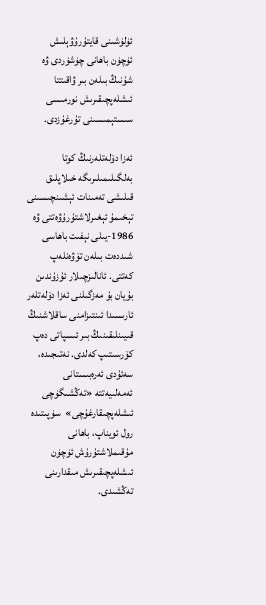ئۈلۈشىنى قايتۇرۇۋېلىش ئۈچۈن باھانى چۈشۈردى ۋە شۇنىڭ بىلەن بىر ۋاقىتتا ئىشلەپچىقىرىش نورمىسى سىستېمىسىنى تۇرغۇزدى.

ئەزا دۆلەتلەرنىڭ كوتا بەلگىلىمىلىرىگە خىلاپلىق قىلىشى تەمىنات ئېشىنچىسىنى تېخىمۇ ئېغىرلاشتۇرۇۋەتتى ۋە 1986-يىلى نېفىت باھاسى شىددەت بىلەن تۆۋەنلەپ كەتتى. ئانالىزچىلار ئۇزۇندىن بۇيان بۇ مەزگىلنى ئەزا دۆلەتلەر ئارىسىدا ئىنتىزامنى ساقلاشنىڭ قىيىنلىقىنىڭ بىر ئىسپاتى دەپ كۆرسىتىپ كەلدى. نەتىجىدە، سەئۇدى ئەرەبىستانى ئەمەلىيەتتە «تەڭشىگۈچى ئىشلەپچىقارغۇچى»  سۈپىتىدە رول ئويناپ، باھانى مۇقىملاشتۇرۇش ئۈچۈن ئىشلەپچىقىرىش مىقدارىنى تەڭشىدى.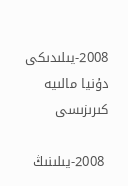2008-يىلىدىكى دۇنيا مالىيە كىرىزىسى

 2008-يىلىنىڭ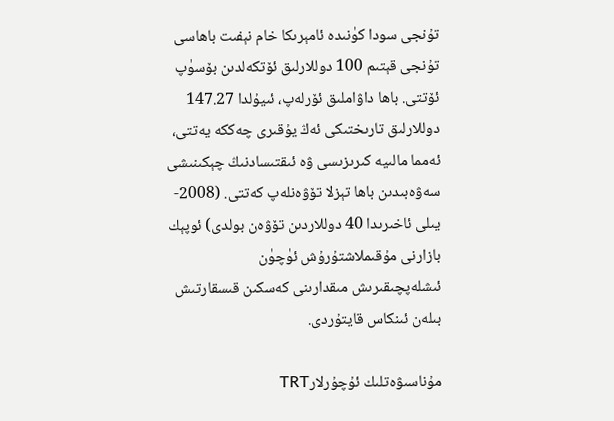تۇنجى سودا كۈنىدە ئامېرىكا خام نېفىت باھاسى تۇنجى قېتىم 100 دوللارلىق ئۆتكەلدىن بۆسۈپ ئۆتتى. باھا داۋاملىق ئۆرلەپ، ئىيۇلدا 147.27 دوللارلىق تارىختىكى ئەڭ يۇقىرى چەككە يەتتى، ئەمما مالىيە كىرىزىسى ۋە ئىقتىسادنىڭ چېكىنىشى سەۋەبىدىن باھا تېزلا تۆۋەنلەپ كەتتى. (2008-يىلى ئاخىرىدا 40 دوللاردىن تۆۋەن بولدى) ئوپېك بازارنى مۇقىملاشتۇرۇش ئۈچۈن ئىشلەپچىقىرىش مىقدارىنى كەسكىن قىسقارتىش بىلەن ئىنكاس قايتۇردى.

مۇناسىۋەتلىك ئۇچۇرلارTRT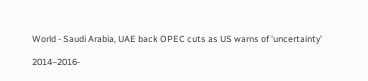World - Saudi Arabia, UAE back OPEC cuts as US warns of 'uncertainty'

2014–2016-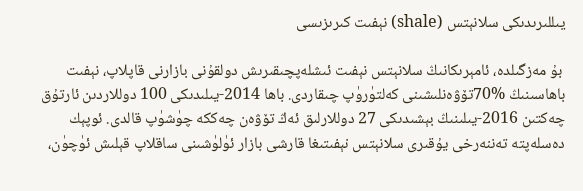يىللىرىدىكى سلانېتس (shale) نېفىت كىرىزىسى

 بۇ مەزگىلدە، ئامېرىكانىڭ سلانېتس نېفىت ئىشلەپچىقىرىش دولقۇنى بازارنى قاپلاپ، نېفىت باھاسىنىڭ %70تۆۋەنلىشىنى كەلتۈرۈپ چىقاردى. باھا 2014-يىلىدىكى 100 دوللاردىن ئارتۇق چەكتىن 2016-يىلىنىڭ بېشىدىكى 27 دوللارلىق ئەڭ تۆۋەن چەككە چۈشۈپ قالدى. ئوپېك دەسلەپتە تەننەرخى يۇقىرى سلانېتس نېفىتىغا قارشى بازار ئۈلۈشىنى ساقلاپ قېلىش ئۈچۈن،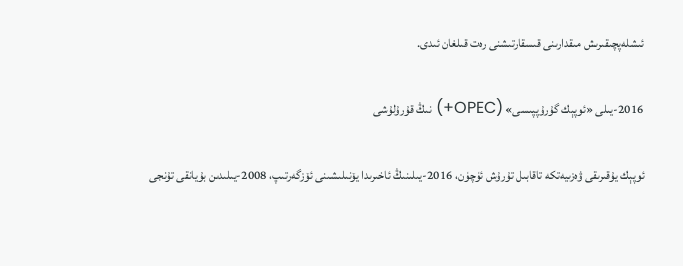ئىشلەپچىقىرىش مىقدارىنى قىسقارتىشنى رەت قىلغان ئىدى.

2016-يىلى «ئوپېك گۇرۇپپىسى» (OPEC+) نىڭ قۇرۇلۇشى

ئوپېك يۇقىرىقى ۋەزىيەتكە تاقابىل تۇرۇش ئۈچۈن، 2016-يىلىنىڭ ئاخىرىدا يۆنىلىشىنى ئۆزگەرتىپ، 2008-يىلىدىن بۇيانقى تۇنجى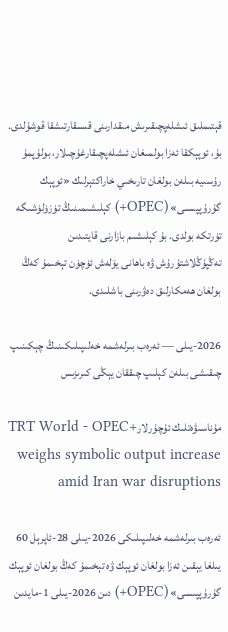قېتىملىق ئىشلەپچىقىرىش مىقدارىنى قىسقارتىشقا قوشۇلدى. بۇ، ئوپېكقا ئەزا بولمىغان ئىشلەپچىقارغۇچىلار، بولۇپمۇ رۇسىيە بىلەن بولغان تارىخىي خاراكتېرلىك «ئوپېك گۇرۇپپىسى» (OPEC+) كېلىشىمىنىڭ تۈزۈلۈشىگە تۈرتكە بولدى. بۇ كېلىشىم بازارنى قايتىدىن تەڭپۇڭلاشتۇرۇش ۋە باھانى يۆلەش ئۈچۈن تېخىمۇ كەڭ بولغان ھەمكارلىق دەۋرىنى باشلىدى.

2026-يىلى — ئەرەب بىرلەشمە خەلىپىلىكىنىڭ چېكىنىپ چىقىشى بىلەن كېلىپ چىققان يېڭى كىرىزىس

مۇناسىۋەتلىك ئۇچۇرلارTRT World - OPEC+ weighs symbolic output increase amid Iran war disruptions

ئەرەب بىرلەشمە خەلىپىلىكى 2026-يىلى 28-ئاپرېل 60 يىلغا يېقىن ئەزا بولغان ئوپېك ۋە تېخىمۇ كەڭ بولغان ئوپېك گۇرۇپپىسى» (OPEC+) دىن 2026-يىلى 1-مايدىن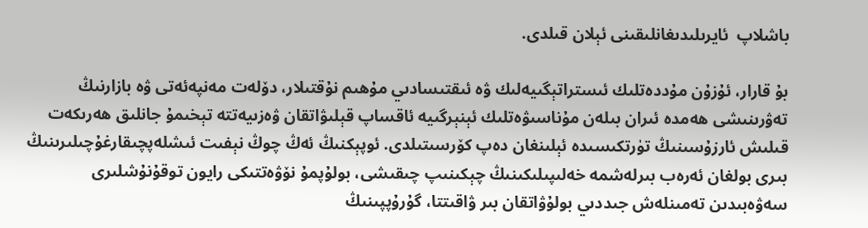باشلاپ  ئايرىلىدىغانلىقىنى ئېلان قىلدى.

بۇ قارار، ئۇزۇن مۇددەتلىك ئىستراتېگىيەلىك ۋە ئىقتىسادىي مۇھىم نۇقتىلار، دۆلەت مەنپەئەتى ۋە بازارنىڭ تەۋرىنىشى ھەمدە ئىران بىلەن مۇناسىۋەتلىك ئېنېرگىيە ئاقساپ قېلىۋاتقان ۋەزىيەتتە تېخىمۇ جانلىق ھەرىكەت قىلىش ئارزۇسىنىڭ تۈرتكىسىدە ئېلىنغان دەپ كۆرسىتىلدى. ئوپېكنىڭ ئەڭ چوڭ نېفىت ئىشلەپچىقارغۇچىلىرىنىڭ بىرى بولغان ئەرەب بىرلەشمە خەلىپىلىكىنىڭ چېكىنىپ چىقىشى، بولۇپمۇ نۆۋەتتىكى رايون توقۇنۇشلىرى سەۋەبىدىن تەمىنلەش جىددىي بولۇۋاتقان بىر ۋاقىتتا، گۇرۇپپىنىڭ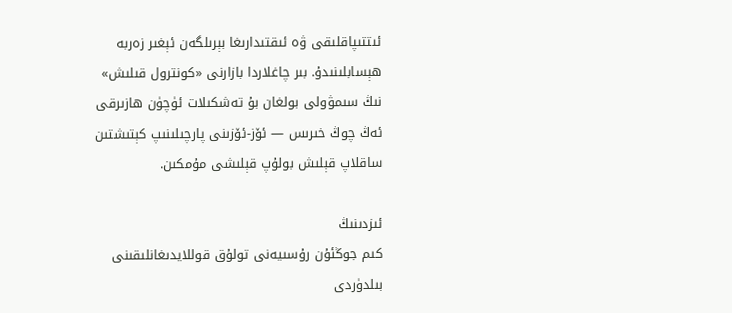ئىتتىپاقلىقى ۋە ئىقتىدارىغا بېرىلگەن ئېغىر زەربە ھېسابلىنىدۇ. بىر چاغلاردا بازارنى «كونترول قىلىش» نىڭ سىمۋولى بولغان بۇ تەشكىلات ئۈچۈن ھازىرقى ئەڭ چوڭ خىرىس — ئۆز-ئۆزىنى پارچىلىنىپ كېتىشتىن ساقلاپ قېلىش بولۇپ قېلىشى مۇمكىن.

ئىزدىنىڭ
كىم جوڭئۇن رۇسىيەنى تولۇق قوللايدىغانلىقىنى بىلدۈردى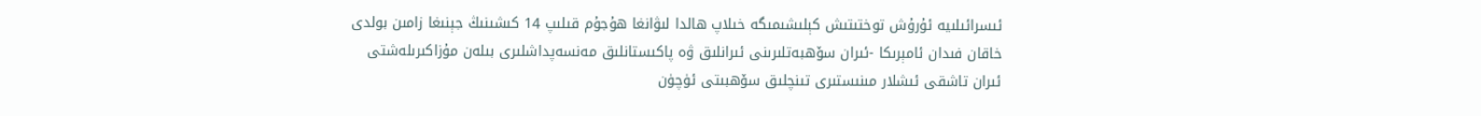ئىسرائىلىيە ئۇرۇش توختىتىش كېلىشىمىگە خىلاپ ھالدا لىۋانغا ھۇجۇم قىلىپ 14 كىشىنىڭ جېنىغا زامىن بولدى
خاقان فىدان ئامېرىكا -ئىران سۆھبەتلىرىنى ئىرانلىق ۋە پاكىستانلىق مەنسەپداشلىرى بىلەن مۇزاكىرىلەشتى
ئىران تاشقى ئىشلار مىنىستىرى تىنچلىق سۆھبىتى ئۈچۈن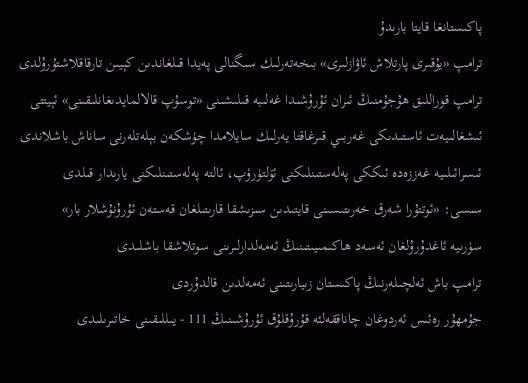پاكىستانغا قايتا بارىدۇ
ترامپ «يۇقىرى پارتلاش ئاۋازلىرى» بىخەتەرلىك سىگنالى پەيدا قىلغاندىن كېيىن تارقاقلاشتۇرۇلدى
ترامپ قوراللىق ھۇجۇمنىڭ ئىران ئۇرۇشىدا غەلىبە قىلىشىنى «توسۇپ قالالمايدىغانلىقىنى» ئېيتتى
ئىشغالىيەت ئاستىدىكى غەربىي قىرغاقتا يەرلىك سايلامدا چۈشكەن بېلەتلەرنى ساناش باشلاندى
ئىسرائىلىيە غەززەدە ئىككى پەلەستىنلىكنى ئۆلتۈرۈپ، ئالتە پەلەستىنلىكنى يارىدار قىلدى
سىسى: «ئوتتۇرا شەرق خەرىتىسىنى قايتىدىن سىزىشقا قارىتىلغان قەستەن ئۇرۇنۇشلار بار»
سۈرىيە ئاغدۇرۇلغان ئەسەد ھاكىمىيىتىنىڭ ئەمەلدارلىرىنى سوتلاشقا باشلىدى
ترامپ باش ئەلچىلەرنىڭ پاكىستان زىيارىتىنى ئەمەلدىن قالدۇردى
جۇمھۇر رەئىس ئەردوغان چاناققەلئە قۇرۇقلۇق ئۇرۇشىنىڭ 111 - يىللىقىنى خاتىرىلىدى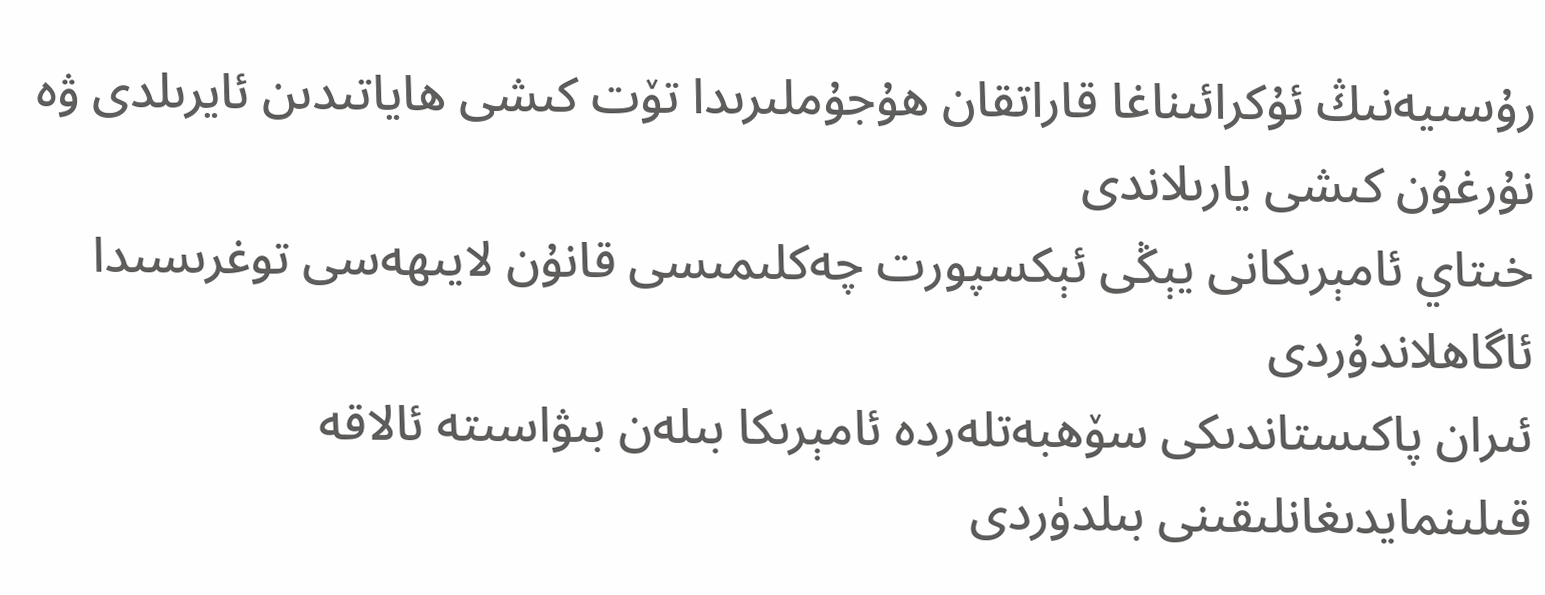رۇسىيەنىڭ ئۇكرائىناغا قاراتقان ھۇجۇملىرىدا تۆت كىشى ھاياتىدىن ئايرىلدى ۋە نۇرغۇن كىشى يارىلاندى
خىتاي ئامېرىكانى يېڭى ئېكسپورت چەكلىمىسى قانۇن لايىھەسى توغرىسىدا ئاگاھلاندۇردى
ئىران پاكىستاندىكى سۆھبەتلەردە ئامېرىكا بىلەن بىۋاسىتە ئالاقە قىلىنمايدىغانلىقىنى بىلدۈردى